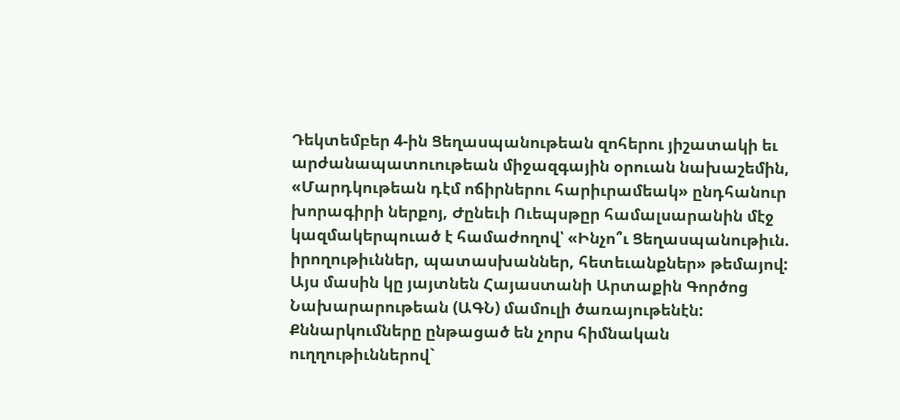Դեկտեմբեր 4-ին Ցեղասպանութեան զոհերու յիշատակի եւ արժանապատուութեան միջազգային օրուան նախաշեմին, «Մարդկութեան դէմ ոճիրներու հարիւրամեակ» ընդհանուր խորագիրի ներքոյ, Ժընեւի Ուեպսթըր համալսարանին մէջ կազմակերպուած է համաժողով՝ «Ինչո՞ւ Ցեղասպանութիւն. իրողութիւններ, պատասխաններ, հետեւանքներ» թեմայով: Այս մասին կը յայտնեն Հայաստանի Արտաքին Գործոց Նախարարութեան (ԱԳՆ) մամուլի ծառայութենէն:
Քննարկումները ընթացած են չորս հիմնական ուղղութիւններով`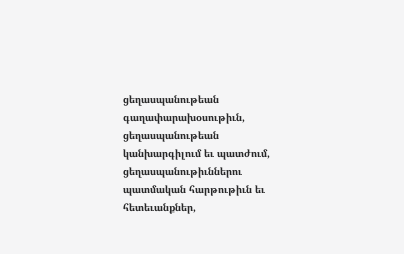ցեղասպանութեան գաղափարախօսութիւն, ցեղասպանութեան կանխարգիլում եւ պատժում, ցեղասպանութիւններու պատմական հարթութիւն եւ հետեւանքներ,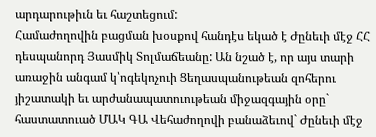արդարութիւն եւ հաշտեցում:
Համաժողովին բացման խօսքով հանդէս եկած է Ժընեւի մէջ ՀՀ դեսպանորդ Յասմիկ Տոլմաճեանը: Ան նշած է, որ այս տարի առաջին անգամ կ՝ոգեկոչուի Ցեղասպանութեան զոհերու յիշատակի եւ արժանապատուութեան միջազգային օրը` հաստատուած ՄԱԿ ԳԱ Վեհաժողովի բանաձեւով` Ժընեւի մէջ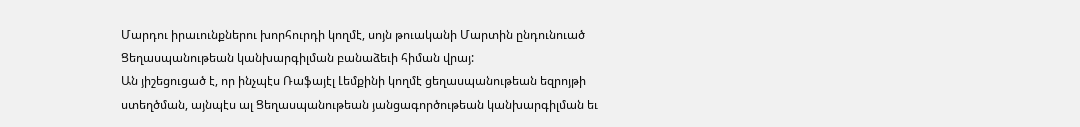Մարդու իրաւունքներու խորհուրդի կողմէ, սոյն թուականի Մարտին ընդունուած Ցեղասպանութեան կանխարգիլման բանաձեւի հիման վրայ:
Ան յիշեցուցած է, որ ինչպէս Ռաֆայէլ Լեմքինի կողմէ ցեղասպանութեան եզրոյթի ստեղծման, այնպէս ալ Ցեղասպանութեան յանցագործութեան կանխարգիլման եւ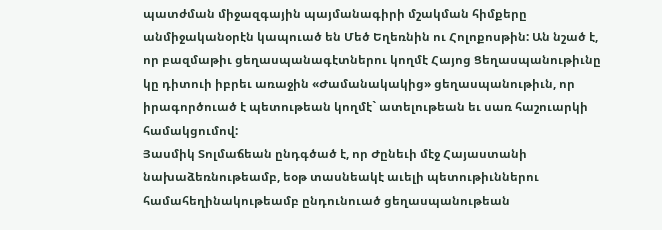պատժման միջազգային պայմանագիրի մշակման հիմքերը անմիջականօրէն կապուած են Մեծ Եղեռնին ու Հոլոքոսթին: Ան նշած է, որ բազմաթիւ ցեղասպանագէտներու կողմէ Հայոց Ցեղասպանութիւնը կը դիտուի իբրեւ առաջին «Ժամանակակից» ցեղասպանութիւն, որ իրագործուած է պետութեան կողմէ` ատելութեան եւ սառ հաշուարկի համակցումով:
Յասմիկ Տոլմաճեան ընդգծած է, որ Ժընեւի մէջ Հայաստանի նախաձեռնութեամբ, եօթ տասնեակէ աւելի պետութիւններու համահեղինակութեամբ ընդունուած ցեղասպանութեան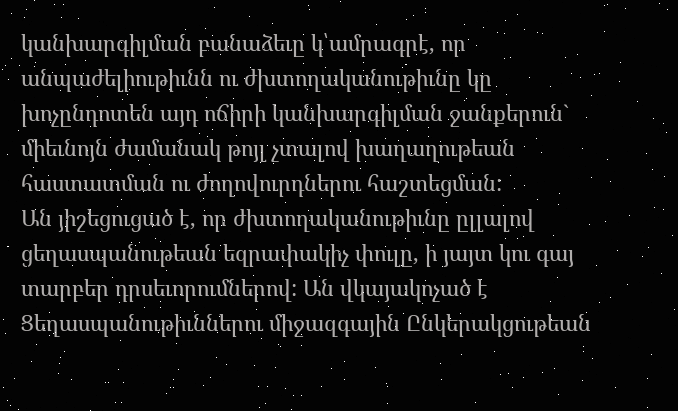կանխարգիլման բանաձեւը կ՝ամրագրէ, որ անպաժելիութիւնն ու ժխտողականութիւնը կը խոչընդոտեն այդ ոճիրի կանխարգիլման ջանքերուն` միեւնոյն ժամանակ թոյլ չտալով խաղաղութեան հաստատման ու ժողովուրդներու հաշտեցման:
Ան յիշեցուցած է, որ ժխտողականութիւնը ըլլալով ցեղասպանութեան եզրափակիչ փուլը, ի յայտ կու գայ տարբեր դրսեւորումներով: Ան վկայակոչած է Ցեղասպանութիւններու միջազգային Ընկերակցութեան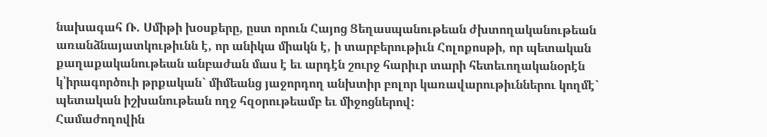նախագահ Ռ. Սմիթի խօսքերը, ըստ որուն Հայոց Ցեղասպանութեան ժխտողականութեան առանձնայատկութիւնն է, որ անիկա միակն է, ի տարբերութիւն Հոլոքոսթի, որ պետական քաղաքականութեան անբաժան մաս է եւ արդէն շուրջ հարիւր տարի հետեւողականօրէն կ՝իրագործուի թրքական` միմեանց յաջորդող անխտիր բոլոր կառավարութիւններու կողմէ` պետական իշխանութեան ողջ հզօրութեամբ եւ միջոցներով:
Համաժողովին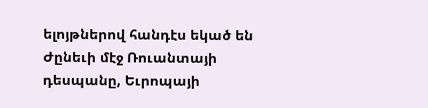ելոյթներով հանդէս եկած են Ժընեւի մէջ Ռուանտայի դեսպանը, Եւրոպայի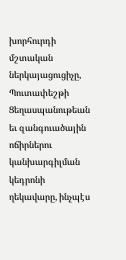խորհուրդի մշտական ներկայացուցիչը, Պուտափեշթի Ցեղասպանութեան եւ զանգուածային ոճիրներու կանխարգիլման կեդրոնի ղեկավարը, ինչպէս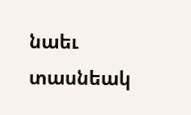նաեւ տասնեակ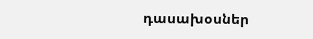դասախօսներ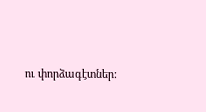ու փորձագէտներ: